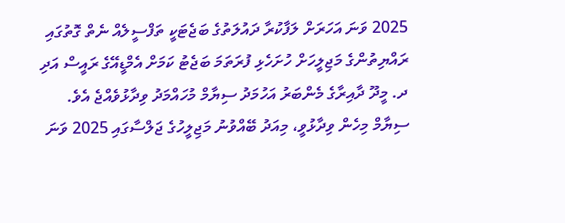2025 ވަނަ އަހަރަށް ލަފާކުރާ ދައުލަތުގެ ބަޖެޓަކީ ތަފްސީލެއް ނެތް ގޮތުގައި ރައްޔިތުންގެ މަޖިލީހަށް ހުށަހެޅި ފުރަތަމަ ބަޖެޓު ކަމަށް އެމްޑީއޭގެ ރައީސް އަދި ދ. މީދޫ ދާއިރާގެ މެންބަރު އަހުމަދު ސިޔާމް މުހައްމަދު ވިދާޅުވެއްޖެ އެވެ.
ސިޔާމް މިހެން ވިދާޅުވީ، މިއަދު ބޭއްވުނު މަޖިލީހުގެ ޖަލްސާގައި 2025 ވަނަ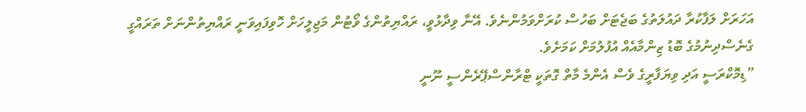އަހަރަށް ލަފާކުރާ ދައުލަތުގެ ބަޖެޓަށް ބަހުސް ކުރަށްވަމުންނެވެ. އޭނާ ވިދާޅުވީ، ރައްޔިތުންގެ ވޯޓުން މަޖިލީހަށް ހޮވިފައިވަނީ ރައްޔިތުންނަށް ތަރައްގީ ގެނެސްދިނުމުގެ ބޮޑު ޒިންމާއެއް އުފުލުމަށް ކަމަށެވެ.
”ޑިމޮކްރަސީ އަދި ވިޔަފާރީގެ ވެސް އެންމެ މާތް ގޮތަކީ ޓްރާންސްޕޭރެންސީ ނޫނީ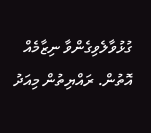ގުޅުވާލެވިގެންވާ ނިޒާމެއް އޮތުން. ރައްޔިތުން މިއަދު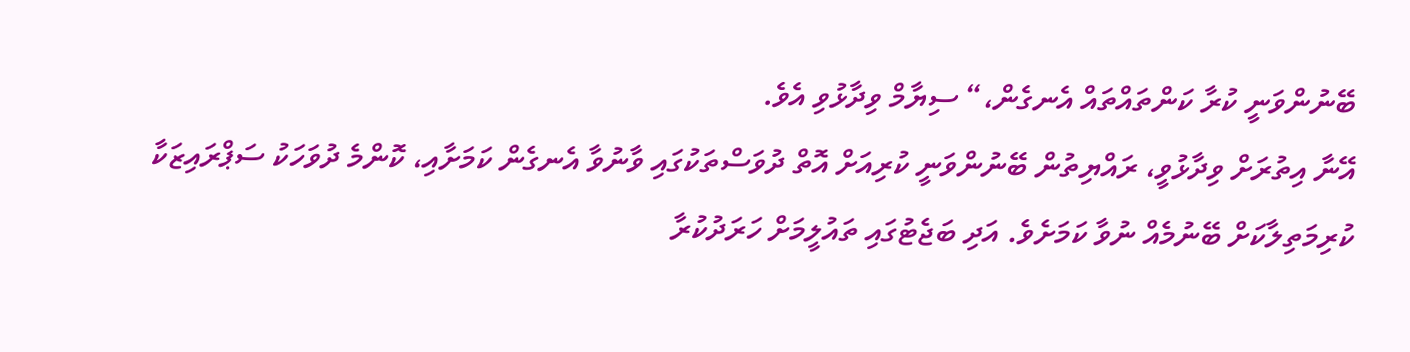ބޭނުންވަނީ ކުރާ ކަންތައްތައް އެނގެން،“ ސިޔާމް ވިދާޅުވި އެވެ.
އޭނާ އިތުރަށް ވިދާޅުވީ، ރައްޔިތުން ބޭނުންވަނީ ކުރިއަށް އޮތް ދުވަސްތަކުގައި ވާނުވާ އެނގެން ކަމަށާއި، ކޮންމެ ދުވަހަކު ސަޕްރައިޒަކާ ކުރިމަތިލާކަށް ބޭނުމެއް ނުވާ ކަމަށެވެ. އަދި ބަޖެޓުގައި ތައުލީމަށް ހަރަދުކުރާ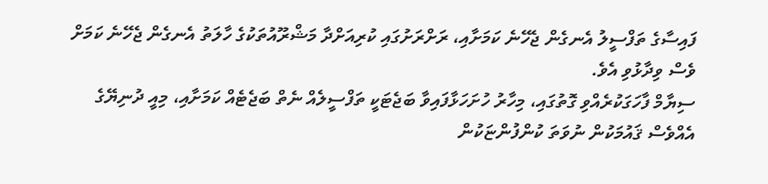ފައިސާގެ ތަފްސީލު އެނގެން ޖެހޭނެ ކަމަށާއި، ރަށްރަށުގައި ކުރިއަށްދާ މަޝްރޫއުތަކުގެ ހާލަތު އެނގެން ޖެހޭނެ ކަމަށް ވެސް ވިދާޅުވި އެވެ.
ސިޔާމް ފާހަގަކުރެއްވި ގޮތުގައި، މިހާރު ހުށަހަޅާފައިވާ ބަޖެޓަކީ ތަފްސީލެއް ނެތް ބަޖެޓެއް ކަމަށާއި، މިއީ ދުނިޔޭގެ އެއްވެސް ޤައުމަކުން ނުވަތަ ކުންފުންޏަކުން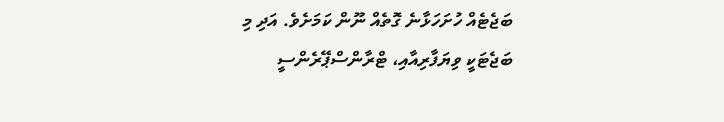ބަޖެޓެއް ހުށަހަޅާނެ ގޮތެއް ނޫން ކަމަށެވެ. އަދި މި ބަޖެޓަކީ ވިޔަފާރިއާއި، ޓްރާންސްޕޭރެންސީ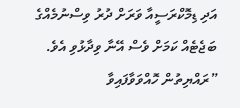އަދި ޑިމޮކްރަސީއާ ވަރަށް ދުރު ވިސްނުމެއްގެ ބަޖެޓެއް ކަމަށް ވެސް އޭނާ ވިދާޅުވި އެވެ.
”ރައްޔިތުން ހޮއްވަވާފައިވާ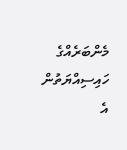މެންބަރެއްގެ ހައިސިއްޔަތުން އެ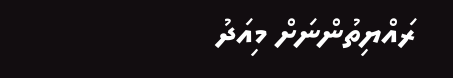ރައްޔިތުންނަށް މިއަދު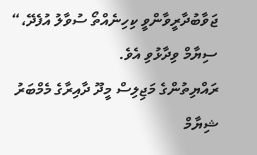ޖަވާބުދާރީވާންވީ ކިހިނެއްތޯ ސުވާލު އުފެދޭ،“ ސިޔާމް ވިދާޅުވި އެވެ.
ރައްޔިތުންގެ މަޖިލިސް މީދޫ ދާއިރާގެ މެމްބަރު ޝިޔާމް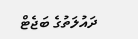ދައުލަތުގެ ބަޖެޓް